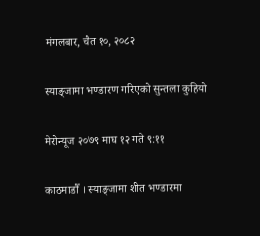मंगलबार, चैत १०, २०८२

स्याङ्जामा भण्डारण गरिएको सुन्तला कुहियो

मेरोन्यूज २०७९ माघ १२ गते ९:११

काठमाडौँ । स्याङ्जामा शीत भण्डारमा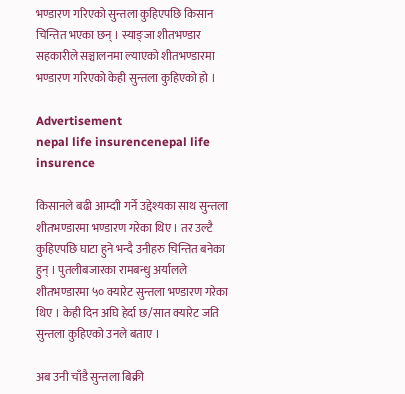भण्डारण गरिएको सुन्तला कुहिएपछि किसान चिन्तित भएका छन् । स्याङ्जा शीतभण्डार सहकारीले सञ्चालनमा ल्याएको शीतभण्डारमा भण्डारण गरिएको केही सुन्तला कुहिएको हो ।

Advertisement
nepal life insurencenepal life insurence

किसानले बढी आम्दाी गर्ने उद्देश्यका साथ सुन्तला शीतभण्डारमा भण्डारण गरेका थिए । तर उल्टै कुहिएपछि घाटा हुने भन्दै उनीहरु चिन्तित बनेका हुन् । पुतलीबजारका रामबन्धु अर्यालले शीतभण्डारमा ५० क्यारेट सुन्तला भण्डारण गरेका थिए । केही दिन अघि हेर्दा छ/सात क्यारेट जति सुन्तला कुहिएको उनले बताए ।

अब उनी चाँडै सुन्तला बिक्री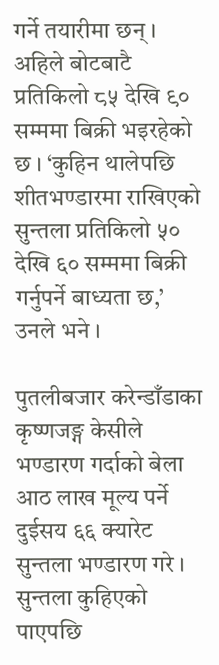गर्ने तयारीमा छन् । अहिले बोटबाटै प्रतिकिलो ८५ देखि ९० सम्ममा बिक्री भइरहेको छ । ‘कुहिन थालेपछि शीतभण्डारमा राखिएको सुन्तला प्रतिकिलो ५० देखि ६० सम्ममा बिक्री गर्नुपर्ने बाध्यता छ,’ उनले भने ।

पुतलीबजार करेन्डाँडाका कृष्णजङ्ग केसीले भण्डारण गर्दाको बेला आठ लाख मूल्य पर्ने दुईसय ६६ क्यारेट सुन्तला भण्डारण गरे । सुन्तला कुहिएको पाएपछि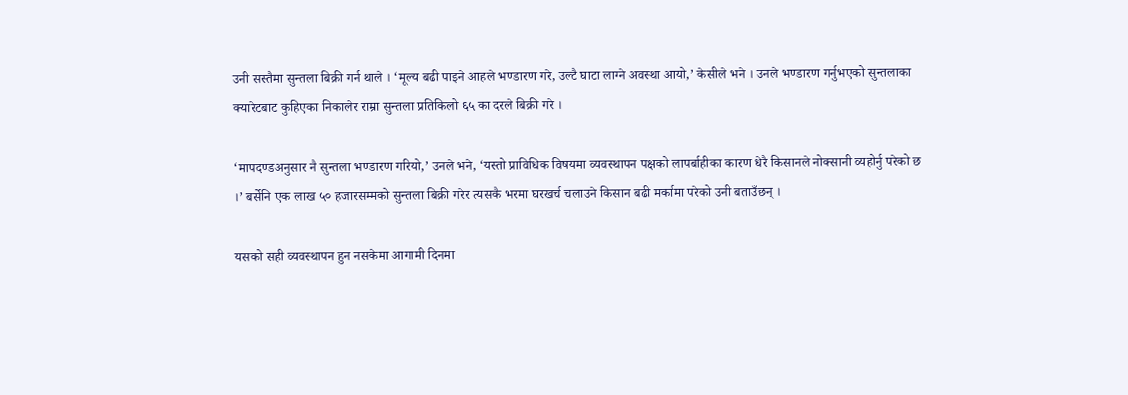उनी सस्तैमा सुन्तला बिक्री गर्न थाले । ‘मूल्य बढी पाइने आहले भण्डारण गरे, उल्टै घाटा लाग्ने अवस्था आयो,’ केसीले भने । उनले भण्डारण गर्नुभएको सुन्तलाका क्यारेटबाट कुहिएका निकालेर राम्रा सुन्तला प्रतिकिलो ६५ का दरले बिक्री गरे ।

‘मापदण्डअनुसार नै सुन्तला भण्डारण गरियो,’ उनले भने, ‘यस्तो प्राविधिक विषयमा व्यवस्थापन पक्षको लापर्बाहीका कारण धेरै किसानले नोक्सानी व्यहोर्नु परेको छ ।’ बर्सेनि एक लाख ५० हजारसम्मको सुन्तला बिक्री गरेर त्यसकै भरमा घरखर्च चलाउने किसान बढी मर्कामा परेको उनी बताउँछन् ।

यसको सही व्यवस्थापन हुन नसकेमा आगामी दिनमा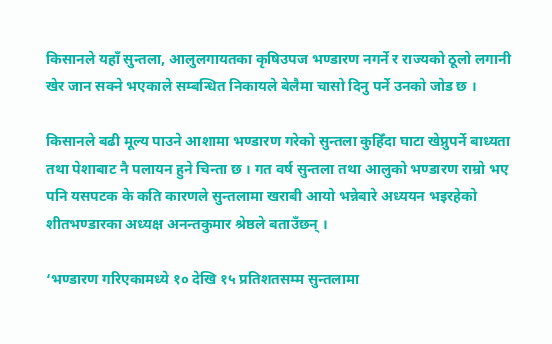किसानले यहाँ सुन्तला, आलुलगायतका कृषिउपज भण्डारण नगर्ने र राज्यको ठूलो लगानी खेर जान सक्ने भएकाले सम्बन्धित निकायले बेलैमा चासो दिनु पर्ने उनको जोड छ ।

किसानले बढी मूल्य पाउने आशामा भण्डारण गरेको सुन्तला कुहिँदा घाटा खेप्नुपर्ने बाध्यता तथा पेशाबाट नै पलायन हुने चिन्ता छ । गत वर्ष सुन्तला तथा आलुको भण्डारण राम्रो भए पनि यसपटक के कति कारणले सुन्तलामा खराबी आयो भन्नेबारे अध्ययन भइरहेको शीतभण्डारका अध्यक्ष अनन्तकुमार श्रेष्ठले बताउँछन् ।

‘भण्डारण गरिएकामध्ये १० देखि १५ प्रतिशतसम्म सुन्तलामा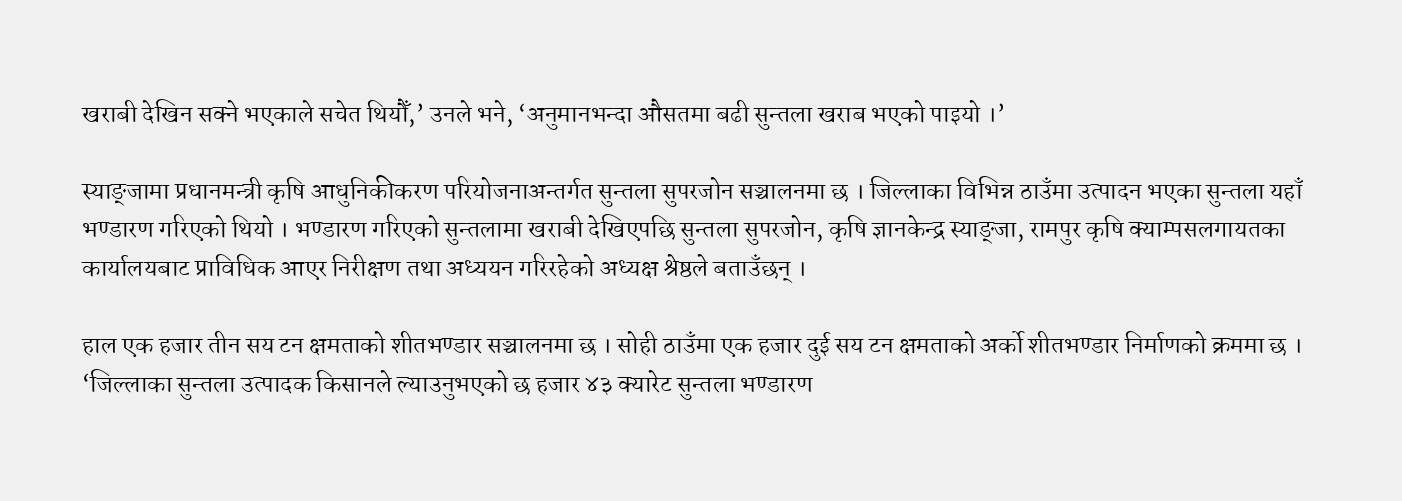खराबी देखिन सक्ने भएकाले सचेत थियौँ,’ उनले भने, ‘अनुमानभन्दा औसतमा बढी सुन्तला खराब भएको पाइयो ।’

स्याङ्जामा प्रधानमन्त्री कृषि आधुनिकीकरण परियोजनाअन्तर्गत सुन्तला सुपरजोन सञ्चालनमा छ । जिल्लाका विभिन्न ठाउँमा उत्पादन भएका सुन्तला यहाँ भण्डारण गरिएको थियो । भण्डारण गरिएको सुन्तलामा खराबी देखिएपछि सुन्तला सुपरजोन, कृषि ज्ञानकेन्द्र स्याङ्जा, रामपुर कृषि क्याम्पसलगायतका कार्यालयबाट प्राविधिक आएर निरीक्षण तथा अध्ययन गरिरहेको अध्यक्ष श्रेष्ठले बताउँछन् ।

हाल एक हजार तीन सय टन क्षमताको शीतभण्डार सञ्चालनमा छ । सोही ठाउँमा एक हजार दुई सय टन क्षमताको अर्को शीतभण्डार निर्माणको क्रममा छ । ‘जिल्लाका सुन्तला उत्पादक किसानले ल्याउनुभएको छ हजार ४३ क्यारेट सुन्तला भण्डारण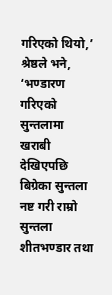गरिएको थियो,’ श्रेष्ठले भने, ‘भण्डारण गरिएको सुन्तलामा खराबी देखिएपछि बिग्रेका सुन्तला नष्ट गरी राम्रो सुन्तला शीतभण्डार तथा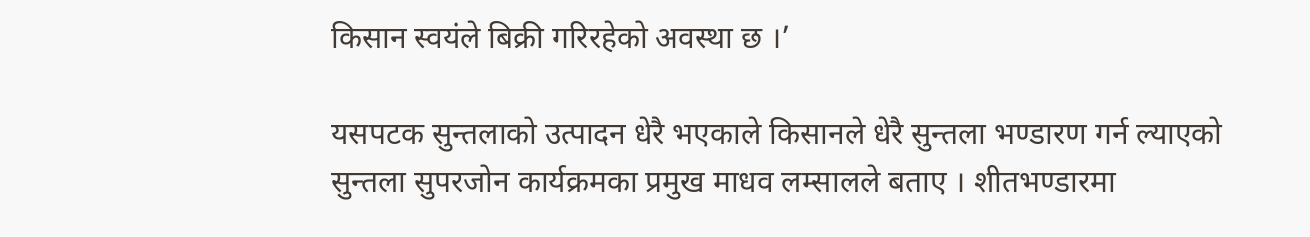किसान स्वयंले बिक्री गरिरहेको अवस्था छ ।’

यसपटक सुन्तलाको उत्पादन धेरै भएकाले किसानले धेरै सुन्तला भण्डारण गर्न ल्याएको सुन्तला सुपरजोन कार्यक्रमका प्रमुख माधव लम्सालले बताए । शीतभण्डारमा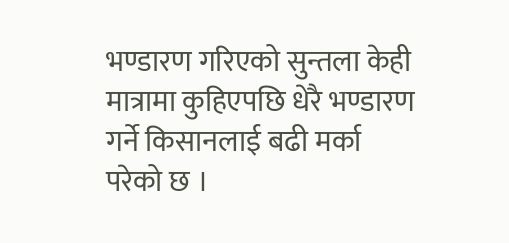भण्डारण गरिएको सुन्तला केही मात्रामा कुहिएपछि धेरै भण्डारण गर्ने किसानलाई बढी मर्का परेको छ ।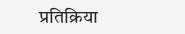प्रतिक्रिया